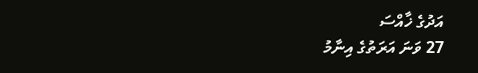އަދުގެ ޚާއްސަ
27 ވަނަ އަރަތުގެ އިނާމު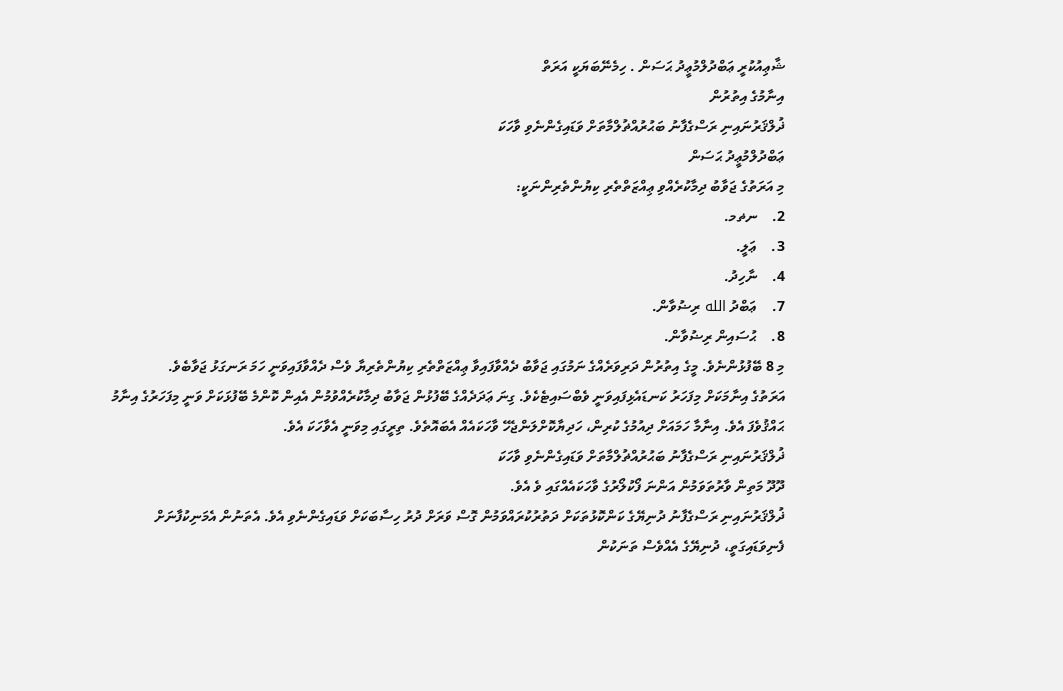ޝާޢިއުކުރީ ޢަބްދުލްމުޢީދު ޙަސަން . ހިމެނޭބަޔަކީ އަރަތް
އިނާމުގެ އިތުރުން
ޛުލްޤަރުނައިނި ރަސްގެފާނު ބަޙުރުއްޡުލްމާތަށް ވަޑައިގެންނެވި ވާހަކަ
ޢަބްދުލްމުޢީދު ޙަސަން
މި އަރަތުގެ ޖަވާބު ދިމާކުރެއްވި ޢިއްޒަތްތެރި ކިޔުންތެރިންނަކީ:
2.    ނޡމ.
3.    ޢަލީ.
4.    ނާހިދު.
7.    ޢަބްދު الله ރިޟުވާން.
8.    ޙުސައިން ރިޟުވާން.
މި 8 ބޭފުޅުންނެވެ. މީގެ އިތުރުން ދަރިވަރެއްގެ ނަމުގައި ޖަވާބު ދެއްވާފައިވާ ޢިއްޒަތްތެރި ކިޔުންތެރިޔާ ވެސް ދެއްވާފައިވަނީ ހަމަ ރަނގަޅު ޖަވާބެވެ.
އަރަތުގެ އިނާމަކަށް މިފަހަރު ކަނޑައެޅިފައިވަނީ ވެބްސައިޓެކެވެ. ގިނަ ޢަދަދެއްގެ ބޭފުޅުން ޖަވާބު ދިމާކުރެއްވުމުން އެއިން ކޮންމެ ބޭފުޅަކަށް ވަނީ މިފަހަރުގެ އިނާމު ޙައްޤުވެފަ އެވެ. އިނާމާ ހަމައަށް ދިއުމުގެ ކުރިން، ހަދިޔާކޮށްލަންޖެހޭ ވާހަކައެއް އެބައޮތެވެ. ތިރީގައި މިވަނީ އެވާހަކަ އެވެ.
ޛުލްޤަރުނައިނި ރަސްގެފާނު ބަޙުރުއްޡުލްމާތަށް ވަޑައިގެންނެވި ވާހަކަ
ދޫދޫ މަތިން ވާރުތަވަމުން އަންނަ ފޯކުލޯރުގެ ވާހަކައެއްގައި ވެ އެވެ.
ޛުލްޤަރުނައިނި ރަސްގެފާނު ދުނިޔޭގެ ކަންކޮޅުތަކަށް ދަތުރުކުރައްވަމުން ގޮސް ވަރަށް ދުރު ހިސާބަކަށް ވަޑައިގެންނެވި އެވެ. އެތަނުން އެމަނިކުފާނަށް ފެނިވަޑައިގަތީ، ދުނިޔޭގެ އެއްވެސް ތަނަކުން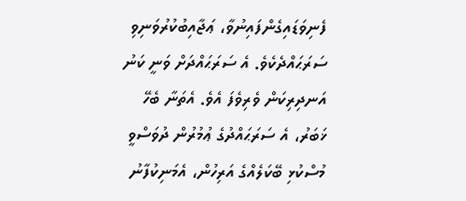ފެނިވަޑައިގެންފައިނުވާ، ޢަޖާއިބުކުރުވަނިވި ސަރަޙައްދެކެވެ. އެ ސަރަޙައްދަށް ވަނީ ކަނު އަނދިރިކަން ވެރިވެފަ އެވެ. އެތަނާ ބެހޭ ޚަބަރު، އެ ސަރަޙައްދުގެ ޢުމުރުން ދުވަސްވީ މުސްކުޅި ބޭކަލެއްގެ އަރިހުން، އެމަނިކުފާނު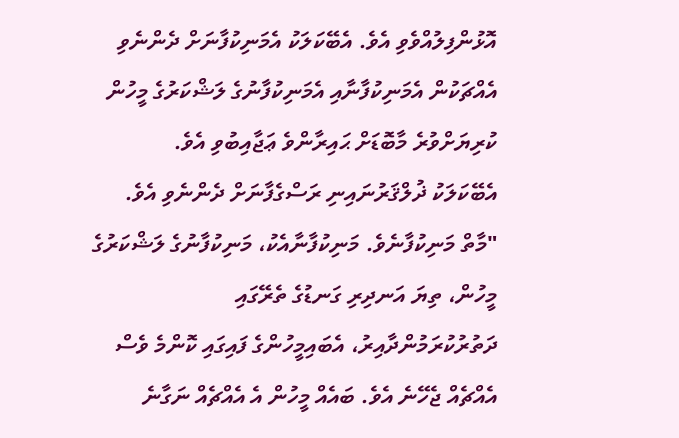އޮޅުންފިލުއްވެވި އެވެ. އެބޭކަލަކު އެމަނިކުފާނަށް ދެންނެވި އެއްޗަކުން އެމަނިކުފާނާއި އެމަނިކުފާނުގެ ލަޝްކަރުގެ މީހުން ކުރިޔަށްވުރެ މާބޮޑަށް ޙައިރާންވެ ޢަޖާއިބުވި އެވެ.
އެބޭކަލަކު ޛުލްޤަރުނައިނި ރަސްގެފާނަށް ދެންނެވި އެވެ.
"މާތް މަނިކުފާނެވެ. މަނިކުފާނާއެކު، މަނިކުފާނުގެ ލަޝްކަރުގެ މީހުން، ތިޔަ އަނދިރި ގަނޑުގެ ތެރޭގައި ދަތުރުކުރަމުންދާއިރު، އެބައިމީހުންގެ ފައިގައި ކޮންމެ ވެސް އެއްޗެއް ޖެހޭނެ އެވެ. ބައެއް މީހުން އެ އެއްޗެއް ނަގާނެ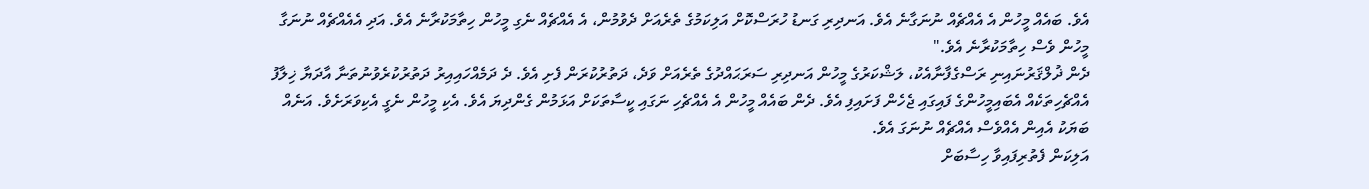އެވެ. ބައެއް މީހުން އެ އެއްޗެއް ނުނަގާނެ އެވެ. އަނދިރި ގަނޑު ހުރަސްކޮށް އަލިކަމުގެ ތެރެއަށް ދެވުމުން، އެ އެއްޗެއް ނެގި މީހުން ހިތާމަކުރާނެ އެވެ. އަދި އެއެއްޗެއް ނުނަގާ މީހުން ވެސް ހިތާމަކުރާނެ އެވެ."
ދެން ޛުލްޤަރުނައިނި ރަސްގެފާނާއެކު، ލަޝްކަރުގެ މީހުން އަނދިރި ސަރަޙައްދުގެ ތެރެއަށް ވަދެ، ދަތުރުކުރަން ފެށި އެވެ. ދެ ދަމެއްހައިއިރު ދަތުރުކުރެވުނުތަނާ އާދަޔާ ޚިލާފު އެއްޗެހިތަކެއް އެބައިމީހުންގެ ފައިގައި ޖެހެން ފަށައިފި އެވެ. ދެން ބައެއް މީހުން އެ އެއްޗެހި ނަގައި ކީސާތަކަށް އަޅަމުން ގެންދިޔަ އެވެ. އެކި މީހުން ނެގީ އެކިވަރަށެވެ. އަނެއް ބަޔަކު އެއިން އެއްވެސް އެއްޗެއް ނުނަގަ އެވެ.
އަލިކަން ފެތުރިފައިވާ ހިސާބަށް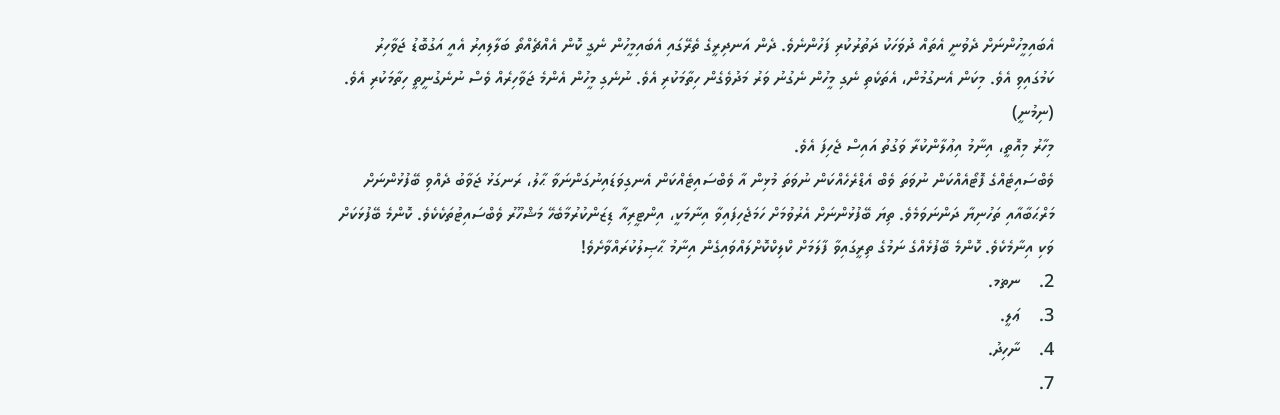އެބައިމީހުންނަށް ދެވުނީ އެތައް ދުވަހަކު ދަތުރުކުރި ފަހުންނެވެ. ދެން އަނދިރީގެ ތެރޭގައި އެބައިމީހުން ނެގީ ކޮން އެއްޗެއްތޯ ބަލާލިއިރު އެއީ އަގުބޮޑު ޖަވާހިރު ކަމުގައިވި އެވެ. މިކަން އެނގުމުން، އެތަކެތި ނެގި މީހުން ނެގުނު ވަރު މަދުވެގެން ހިތާމަކުރި އެވެ. ނުނެގި މީހުން އެންމެ ޖަވާހިރެއް ވެސް ނުނެގުނީތީ ހިތާމަކުރި އެވެ.
(ނިމުނީ)
މިހާރު މިއޮތީ، އިނާމު އިޢުލާންކުރާ ވަގުތު އައިސް ޖެހިފަ އެވެ.
ވެބްސައިޓެއްގެ ފޮޓޯއެއްކަން ނުވަތަ ވެބް އެޑްރެހެއްކަން ނުވަތަ މުޅިން އާ ވެބްސައިޓެއްކަން އެނގިވަޑައިނުގަންނަވާ ޙާލު، ރަނގަޅު ޖަވާބު ދެއްވި ބޭފުޅުންނަށް މަރްޙަބާއާއި ތަހުނިޔާ ދަންނަވަމެވެ. ތިޔަ ބޭފުޅުންނަށް އެރުވުމަށް ހަމަޖެހިފައިވާ އިނާމަކީ، އިންޓީރިއާ ޑިޒަންކުރުމާބެހޭ މަޝްހޫރު ވެބްސައިޓުތަކެކެވެ. ކޮންމެ ބޭފުޅަކަށް ވަކި އިނާމެކެވެ. ކޮންމެ ބޭފުޅެއްގެ ނަމުގެ ތިރީގައިވާ ފާލަމަށް ކްލިކްކޮށްލައްވައިގެން އިނާމު ޙާޞިލުކުރައްވާށެވެ!
2.    ނޡމ.
3.    ޢަލީ.
4.    ނާހިދު.
7.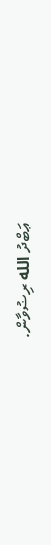ޢަބްދު الله ރިޟުވާން.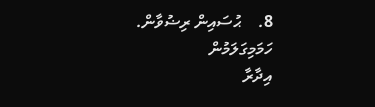8.    ޙުސައިން ރިޟުވާން.
ހަމަމިގަލަމުން
އިދާރާ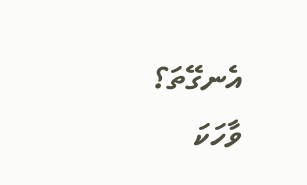އެނގޭތަ؟
ވާހަކަ